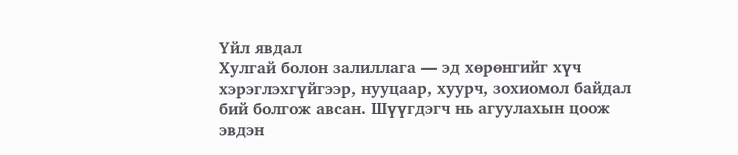Үйл явдал
Хулгай болон залиллага — эд хөрөнгийг хүч хэрэглэхгүйгээр, нууцаар, хуурч, зохиомол байдал бий болгож авсан. Шүүгдэгч нь агуулахын цоож эвдэн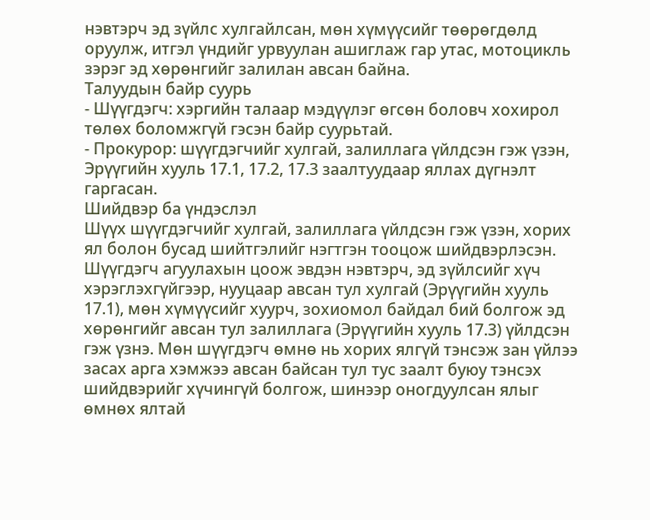нэвтэрч эд зүйлс хулгайлсан, мөн хүмүүсийг төөрөгдөлд оруулж, итгэл үндийг урвуулан ашиглаж гар утас, мотоцикль зэрэг эд хөрөнгийг залилан авсан байна.
Талуудын байр суурь
- Шүүгдэгч: хэргийн талаар мэдүүлэг өгсөн боловч хохирол төлөх боломжгүй гэсэн байр суурьтай.
- Прокурор: шүүгдэгчийг хулгай, залиллага үйлдсэн гэж үзэн, Эрүүгийн хууль 17.1, 17.2, 17.3 заалтуудаар яллах дүгнэлт гаргасан.
Шийдвэр ба үндэслэл
Шүүх шүүгдэгчийг хулгай, залиллага үйлдсэн гэж үзэн, хорих ял болон бусад шийтгэлийг нэгтгэн тооцож шийдвэрлэсэн. Шүүгдэгч агуулахын цоож эвдэн нэвтэрч, эд зүйлсийг хүч хэрэглэхгүйгээр, нууцаар авсан тул хулгай (Эрүүгийн хууль 17.1), мөн хүмүүсийг хуурч, зохиомол байдал бий болгож эд хөрөнгийг авсан тул залиллага (Эрүүгийн хууль 17.3) үйлдсэн гэж үзнэ. Мөн шүүгдэгч өмнө нь хорих ялгүй тэнсэж зан үйлээ засах арга хэмжээ авсан байсан тул тус заалт буюу тэнсэх шийдвэрийг хүчингүй болгож, шинээр оногдуулсан ялыг өмнөх ялтай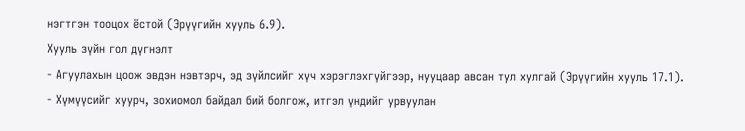нэгтгэн тооцох ёстой (Эрүүгийн хууль 6.9).
Хууль зүйн гол дүгнэлт
- Агуулахын цоож эвдэн нэвтэрч, эд зүйлсийг хүч хэрэглэхгүйгээр, нууцаар авсан тул хулгай (Эрүүгийн хууль 17.1).
- Хүмүүсийг хуурч, зохиомол байдал бий болгож, итгэл үндийг урвуулан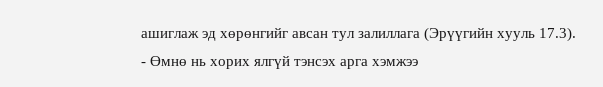ашиглаж эд хөрөнгийг авсан тул залиллага (Эрүүгийн хууль 17.3).
- Өмнө нь хорих ялгүй тэнсэх арга хэмжээ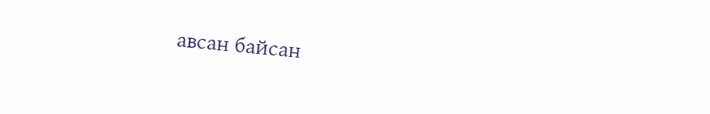авсан байсан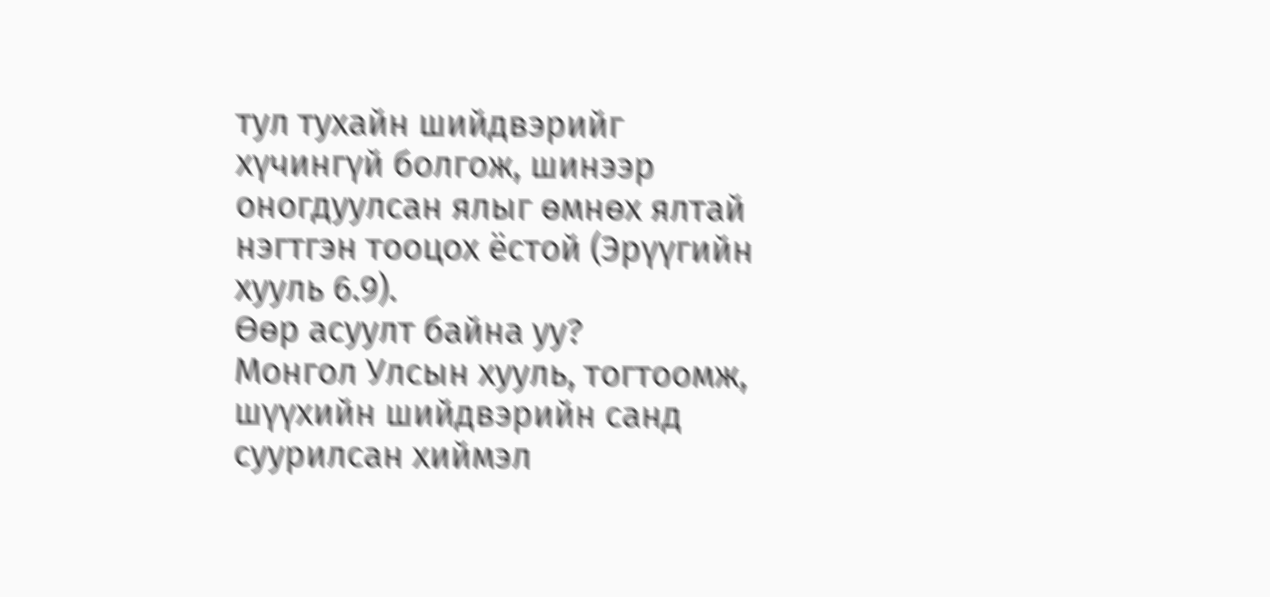тул тухайн шийдвэрийг хүчингүй болгож, шинээр оногдуулсан ялыг өмнөх ялтай нэгтгэн тооцох ёстой (Эрүүгийн хууль 6.9).
Өөр асуулт байна уу?
Монгол Улсын хууль, тогтоомж, шүүхийн шийдвэрийн санд суурилсан хиймэл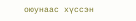оюунаас хүссэн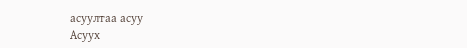асуултаа асуу
Асуух